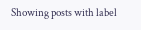Showing posts with label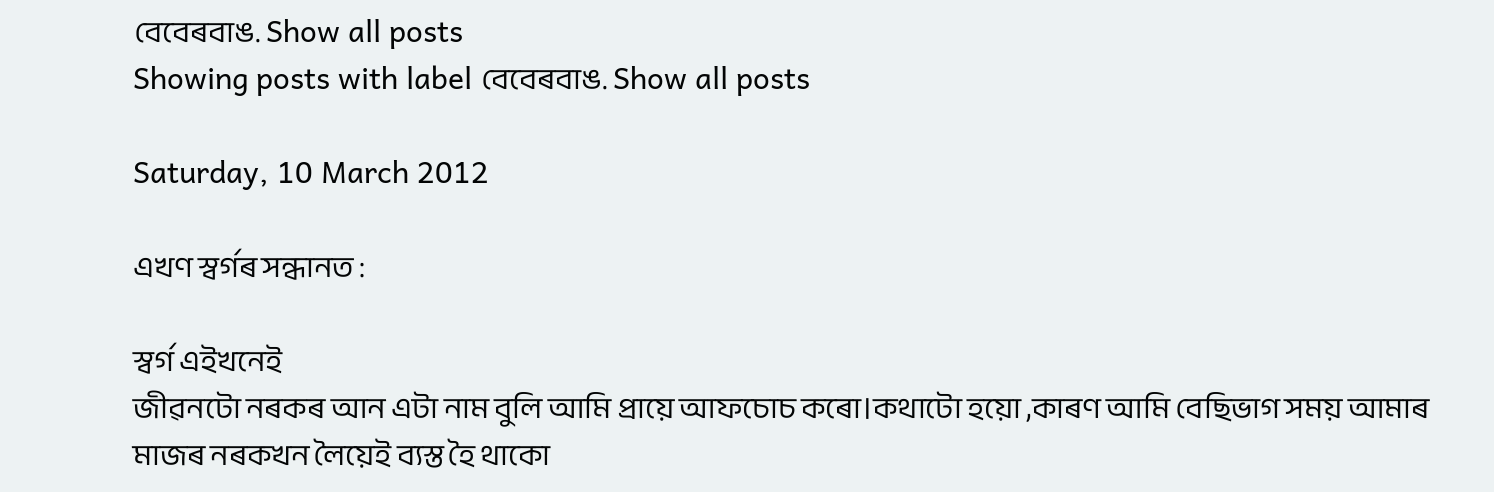বেবেৰবাঙ. Show all posts
Showing posts with label বেবেৰবাঙ. Show all posts

Saturday, 10 March 2012

এখণ স্বর্গৰ সন্ধানত :

স্বর্গ এইখনেই
জীৱনটো নৰকৰ আন এটা নাম বুলি আমি প্রায়ে আফচোচ কৰো।কথাটো হয়ো ,কাৰণ আমি বেছিভাগ সময় আমাৰ মাজৰ নৰকখন লৈয়েই ব্যস্ত হৈ থাকো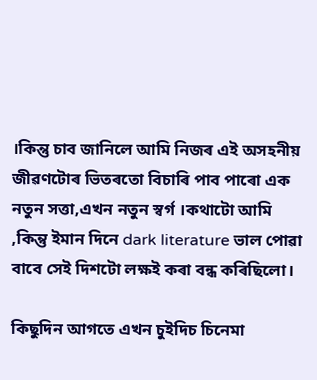।কিন্তু চাব জানিলে আমি নিজৰ এই অসহনীয় জীৱণটোৰ ভিতৰতো বিচাৰি পাব পাৰো এক নতুন সত্তা,এখন নতুন স্বর্গ ।কথাটো আমি ,কিন্তু ইমান দিনে dark literature ভাল পোৱা বাবে সেই দিশটো লক্ষই কৰা বন্ধ কৰিছিলো।

কিছুদিন আগতে এখন চুইদিচ চিনেমা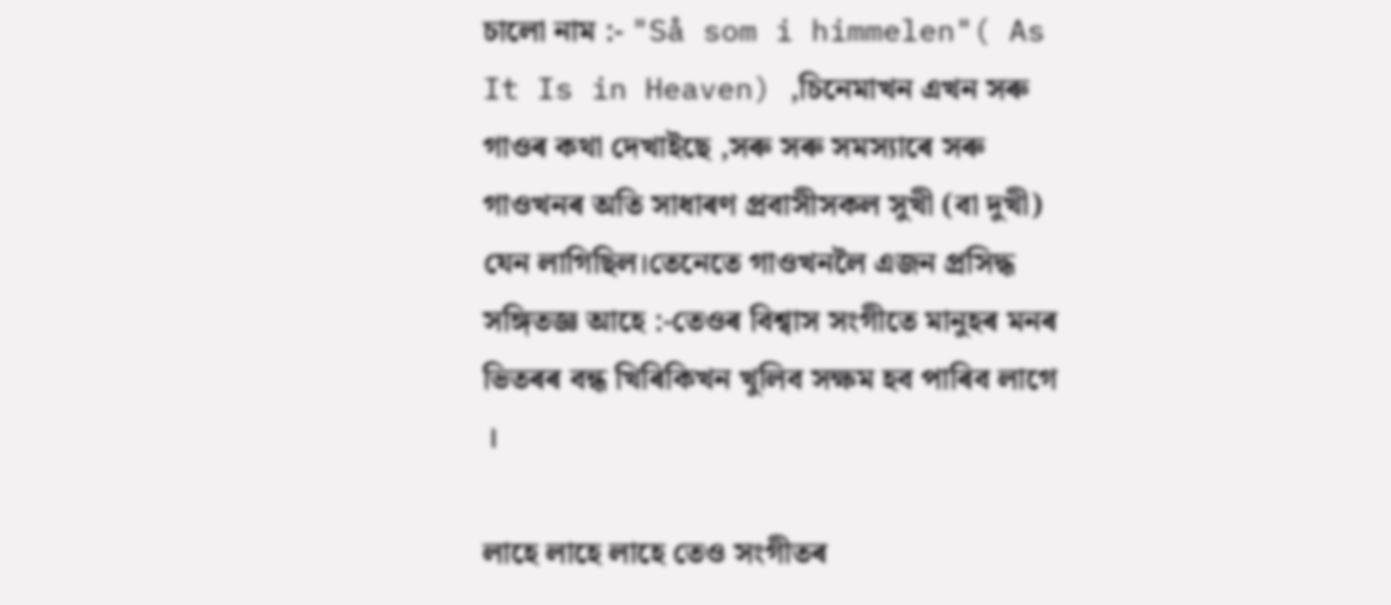চালো নাম :- "Så som i himmelen"( As It Is in Heaven) ,চিনেমাখন এখন সৰু গাওৰ কথা দেখাইছে ,সৰু সৰু সমস্যাৰে সৰু গাওখনৰ অতি সাধাৰণ প্রবাসীসকল সুখী (বা দুখী) যেন লাগিছিল।তেনেতে গাওখনলৈ এজন প্রসিদ্ধ সঙ্গিতজ্ঞ আহে :-তেওৰ বিশ্বাস সংগীতে মানুহৰ মনৰ ভিতৰৰ বন্ধ খিৰিকিখন খুলিব সক্ষম হব পাৰিব লাগে ।

লাহে লাহে লাহে তেও সংগীতৰ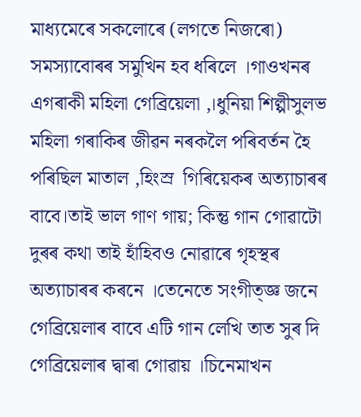মাধ্যমেৰে সকলোৰে (লগতে নিজৰো) সমস্যাবোৰৰ সমুখিন হব ধৰিলে ।গাওখনৰ এগৰাকী মহিলা গেব্রিয়েলা ,।ধুনিয়া শিল্পীসুলভ মহিলা গৰাকিৰ জীৱন নৰকলৈ পৰিবর্তন হৈ পৰিছিল মাতাল ,হিংস্র  গিৰিয়েকৰ অত্যাচাৰৰ বাবে।তাই ভাল গাণ গায়; কিন্তু গান গোৱাটো দুৰৰ কথা তাই হাঁহিবও নোৱাৰে গৃহস্থৰ অত্যাচাৰৰ কৰনে ।তেনেতে সংগীত্জ্ঞ জনে গেব্রিয়েলাৰ বাবে এটি গান লেখি তাত সুৰ দি গেব্রিয়েলাৰ দ্বাৰা গোৱায় ।চিনেমাখন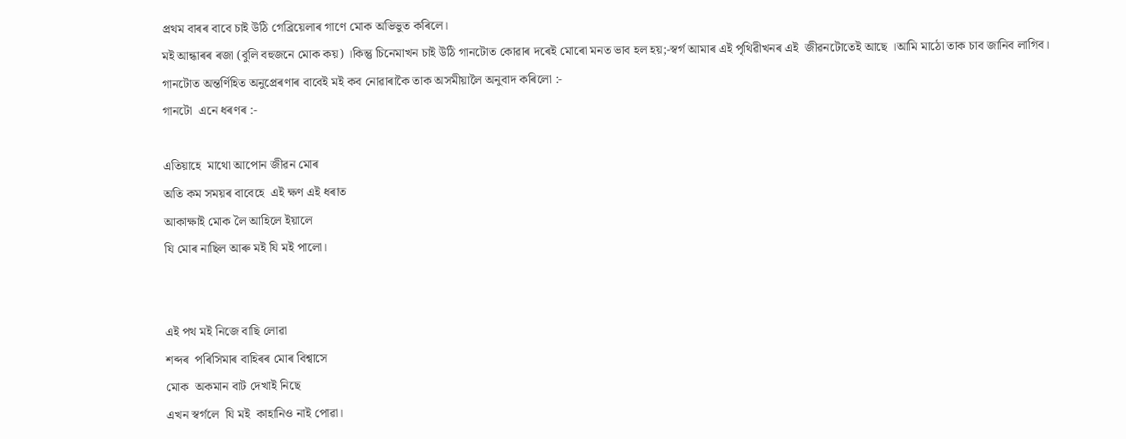প্রথম বাৰৰ বাবে চাই উঠি গেব্রিয়েলাৰ গাণে মোক অভিভুত কৰিলে।
মই আন্ধাৰৰ ৰজা (বুলি বহুজনে মোক কয়) ।কিন্তু চিনেমাখন চাই উঠি গানটোত কোৱাৰ দৰেই মোৰো মনত ভাব হল হয়;-স্বর্গ আমাৰ এই পৃথিৱীখনৰ এই  জীৱনটোতেই আছে ।আমি মাঠো তাক চাব জানিব লাগিব।
গানটোত অন্তর্ণিহিত অনুপ্রেৰণাৰ বাবেই মই কব নোৱাৰাকৈ তাক অসমীয়ালৈ অনুবাদ কৰিলো :-
গানটো  এনে ধৰণৰ :-

এতিয়াহে  মাথো আপোন জীৱন মোৰ
অতি কম সময়ৰ বাবেহে  এই ক্ষণ এই ধৰাত
আকাক্ষাই মোক লৈ আহিলে ইয়ালে
যি মোৰ নাছিল আৰু মই যি মই পালো।


এই পথ মই নিজে বাছি লোৱা
শব্দৰ  পৰিসিমাৰ বাহিৰৰ মোৰ বিশ্বাসে
মোক  অকমান বাট দেখাই নিছে
এখন স্বর্গলে  যি মই  কাহানিও নাই পোৱা।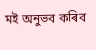মই অনুভব কৰিব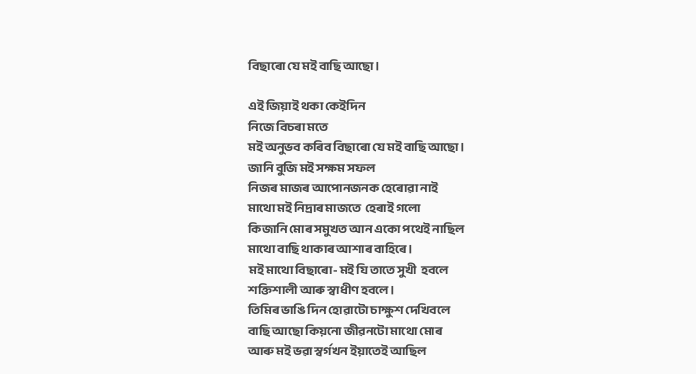বিছাৰো যে মই বাছি আছো।

এই জিয়াই থকা কেইদিন
নিজে বিচৰা মতে
মই অনুভব কৰিব বিছাৰো যে মই বাছি আছো।
জানি বুজি মই সক্ষম সফল
নিজৰ মাজৰ আপোনজনক হেৰোৱা নাই
মাথো মই নিদ্রাৰ মাজতে  হেৰাই গলো
কিজানি মোৰ সমুখত আন একো পথেই নাছিল
মাথো বাছি থাকাৰ আশাৰ বাহিৰে।
মই মাথো বিছাৰো- মই যি তাতে সুখী  হবলে
শক্তিশালী আৰু স্বাধীণ হবলে।
তিমিৰ ভাঙি দিন হোৱাটো চাক্ষুশ দেখিবলে
বাছি আছো কিয়নো জীৱনটো মাথো মোৰ
আৰু মই ভৱা স্বর্গখন ইয়াতেই আছিল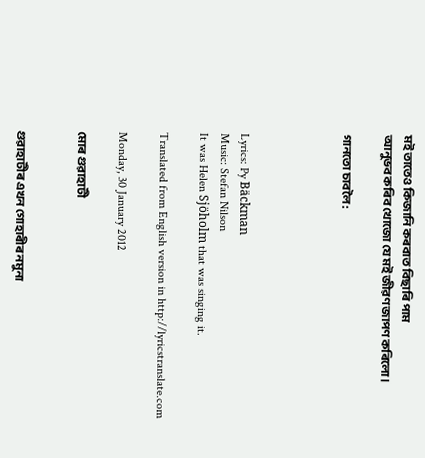মই তাতেও কিজানি কৰবাত বিছাৰি পাম
আনুভব কৰিব খোজো যে মই জীৱণ জাপণ কৰিলো।

গানতো চাবলৈ :




Lyrics: Py Bäckman
Music: Stefan Nilson
It was Helen Sjöholm that was singing it.

Translated from English version in http://lyricstranslate.com

Monday, 30 January 2012

মোৰ গুৱাহাটী


গুৱাহাটীৰ এখন গোহাৰীৰ নমুনা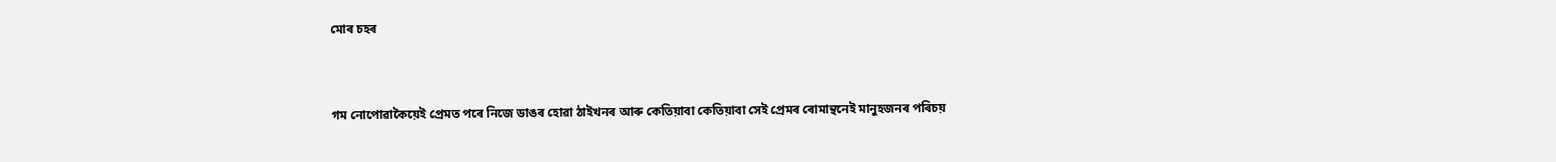মোৰ চহৰ


গম নোপোৱাকৈয়েই প্রেমত পৰে নিজে ডাঙৰ হোৱা ঠাইখনৰ আৰু কেতিয়াবা কেতিয়াবা সেই প্রেমৰ ৰোমান্থনেই মানুহজনৰ পৰিচয়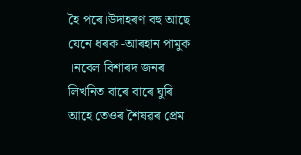হৈ পৰে।উদাহৰণ বহু আছে যেনে ধৰক -আৰহান পামুক ।নবেল বিশাৰদ জনৰ লিখনিত বাৰে বাৰে ঘুৰি আহে তেওৰ শৈষৱৰ প্রেম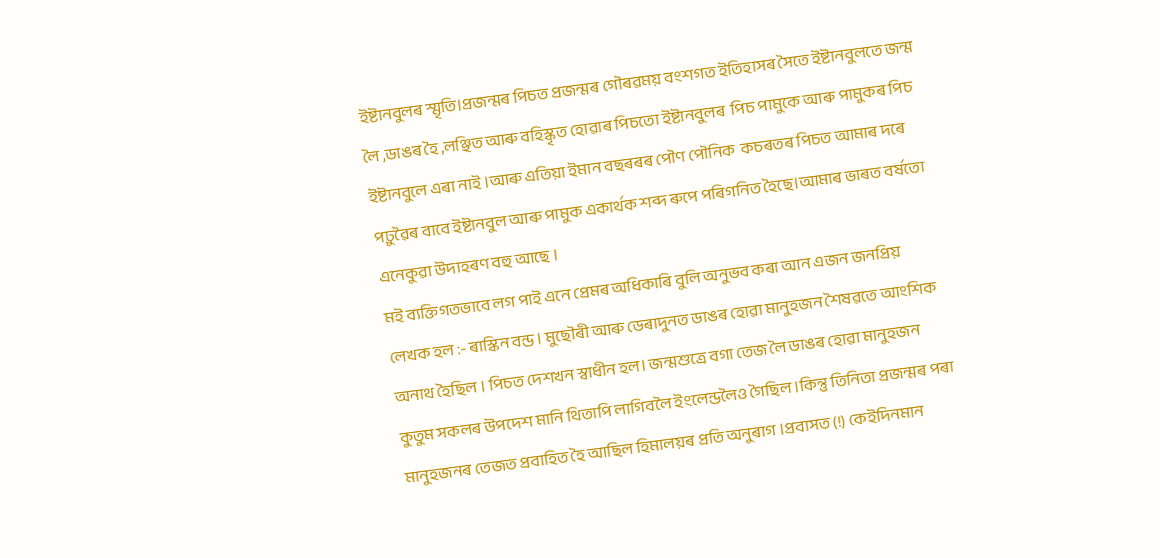ইষ্টানবুলৰ স্মৃতি।প্রজন্মৰ পিচত প্রজন্মৰ গৌৰৱময় বংশগত ইতিহাসৰ সৈতে ইষ্টানবুলতে জন্ম লৈ ,ডাঙৰ হৈ ,লঞ্ছিত আৰু বহিস্কৃত হোৱাৰ পিচতো ইষ্টানবুলৰ  পিচ পামুকে আৰু পামুকৰ পিচ ইষ্টানবুলে এৰা নাই ।আৰু এতিয়া ইমান বছৰৰৰ পৌণ পৌনিক  কচৰতৰ পিচত আমাৰ দৰে পঢ়ুৱৈৰ বাবে ইষ্টানবুল আৰু পামুক একার্থক শব্দ ৰুপে পৰিগনিত হৈছে।আমাৰ ভাৰত বর্ষতো এনেকুৱা উদাহৰণ বহু আছে ।
মই ব্যক্তিগতভাবে লগ পাই এনে প্রেমৰ অধিকাৰি বুলি অনুভব কৰা আন এজন জনপ্রিয় লেখক হল :- ৰাস্কিন বন্ড । মুছৌৰী আৰু ডেৰাদুনত ডাঙৰ হোৱা মানুহজন শৈষৱতে আংশিক অনাথ হৈছিল । পিচত দেশখন স্বাধীন হল। জন্মশুত্রে বগা তেজ লৈ ডাঙৰ হোৱা মানুহজন কুতুম সকলৰ উপদেশ মানি থিতাপি লাগিবলৈ ইংলেন্ডলৈও গৈছিল ।কিন্তু তিনিতা প্রজন্মৰ পৰা মানুহজনৰ তেজত প্রবাহিত হৈ আছিল হিমালয়ৰ প্রতি অনুৰাগ ।প্রবাসত (!) কেইদিনমান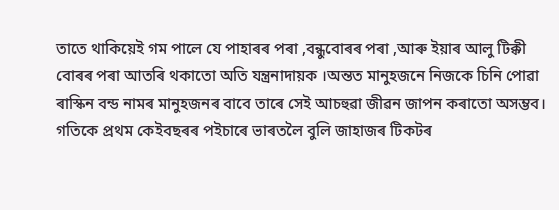তাতে থাকিয়েই গম পালে যে পাহাৰৰ পৰা ,বন্ধুবোৰৰ পৰা ,আৰু ইয়াৰ আলু টিক্কী বোৰৰ পৰা আতৰি থকাতো অতি যন্ত্রনাদায়ক ।অন্তত মানুহজনে নিজকে চিনি পোৱা ৰাস্কিন বন্ড নামৰ মানুহজনৰ বাবে তাৰে সেই আচহুৱা জীৱন জাপন কৰাতো অসম্ভব। গতিকে প্রথম কেইবছৰৰ পইচাৰে ভাৰতলৈ বুলি জাহাজৰ টিকটৰ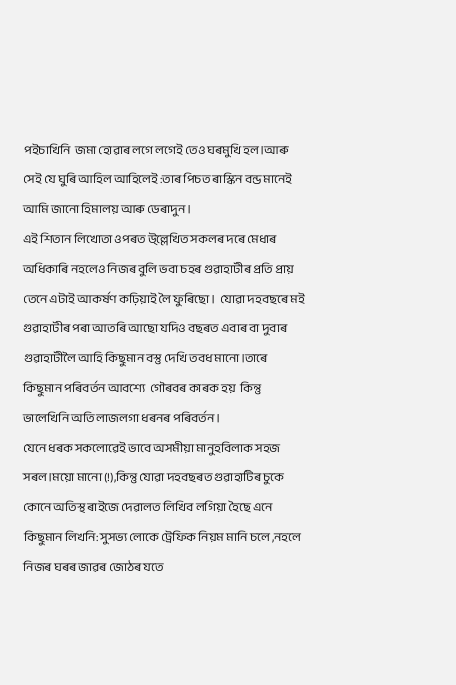পইচাখিনি  জমা হোৱাৰ লগে লগেই তেও ঘৰমুখি হল।আৰু  সেই যে ঘুৰি আহিল আহিলেই :তাৰ পিচত ৰাস্কিন বন্ড মানেই আমি জানো হিমালয় আৰু ডেৰাদুন।
এই শিতান লিখোতা ওপৰত উ্ল্লেখিত সকলৰ দৰে মেধাৰ অধিকাৰি নহলেও নিজৰ বুলি ভবা চহৰ গুৱাহাটীৰ প্রতি প্রায় তেনে এটাই আকর্ষণ কঢ়িয়াই লৈ ফুৰিছো।  যোৱা দহবছৰে মই গুৱাহাটীৰ পৰা আতৰি আছো যদিও বছৰত এবাৰ বা দুবাৰ গুৱাহাটীলৈ আহি কিছুমান বস্তু দেখি তবধ মানো।তাৰে কিছুমান পৰিবর্তন আবশ্যে  গৌৰবৰ কাৰক হয়  কিন্তু ভালেখিনি অতি লাজলগা ধৰনৰ পৰিবর্তন ।
যেনে ধৰক সকলোৱেই ভাবে অসমীয়া মানুহবিলাক সহজ সৰল।ময়ো মানো (!),কিন্তু যোৱা দহবছৰত গুৱাহাটিৰ চুকে কোনে অতিস্থ ৰাইজে দেৱালত লিখিব লগিয়া হৈছে এনে কিছুমান লিখনি: সুসভ্য লোকে ট্রেফিক নিয়ম মানি চলে ,নহলে নিজৰ ঘৰৰ জাৱৰ জোঠৰ যতে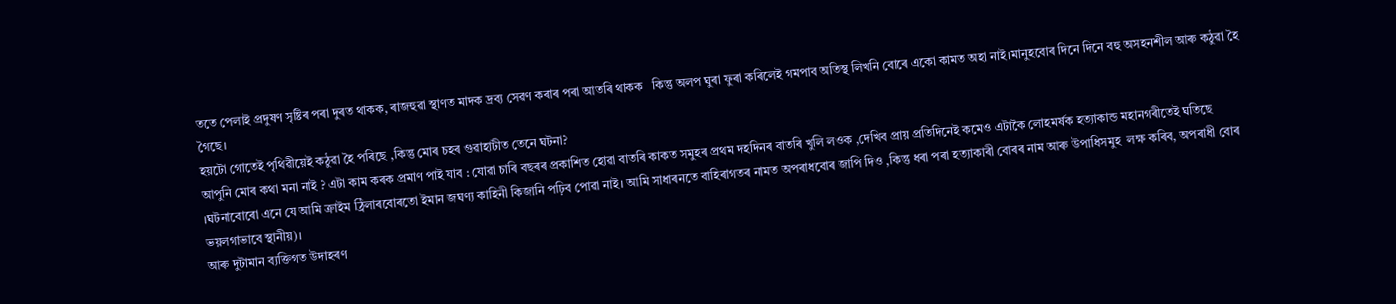ততে পেলাই প্রদুষণ সৃষ্টিৰ পৰা দুৰত থাকক, ৰাজহুৱা স্থাণত মাদক দ্রব্য সেৱণ কৰাৰ পৰা আতৰি থাকক   কিন্তু অলপ ঘুৰা ফুৰা কৰিলেই গমপাব অতিস্থ লিখনি বোৰে একো কামত অহা নাই।মানুহবোৰ দিনে দিনে বহু অসহনশীল আৰু কঠুৱা হৈ গৈছে।
হয়টো গোতেই পৃথিৱীয়েই কঠুৱা হৈ পৰিছে ,কিন্তু মোৰ চহৰ গুৱাহাটীত তেনে ঘটনা?
আপুনি মোৰ কথা মনা নাই ? এটা কাম কৰক প্রমাণ পাই যাব : যোৱা চাৰি বছৰৰ প্রকাশিত হোৱা বাতৰি কাকত সমুহৰ প্রথম দহদিনৰ বাতৰি খুলি লওক ,দেখিব প্রায় প্রতিদিনেই কমেও এটাকৈ লোহমর্ষক হত্যাকান্ড মহানগৰীতেই ঘতিছে ।ঘটনাবোৰো এনে যে আমি ক্রাইম ঠ্রিলাৰবোৰতো ইমান জঘণ্য কাহিনী কিজানি পঢ়িব পোৱা নাই। আমি সাধাৰনতে বাহিৰাগতৰ নামত অপৰাধবোৰ জাপি দিও ,কিন্তু ধৰা পৰা হত্যাকাৰী বোৰৰ নাম আৰু উপাধিসমুহ  লক্ষ কৰিব, অপৰাধী বোৰ  ভয়লগাভাবে স্থানীয়)।
আৰু দুটামান ব্যক্তিগত উদাহৰণ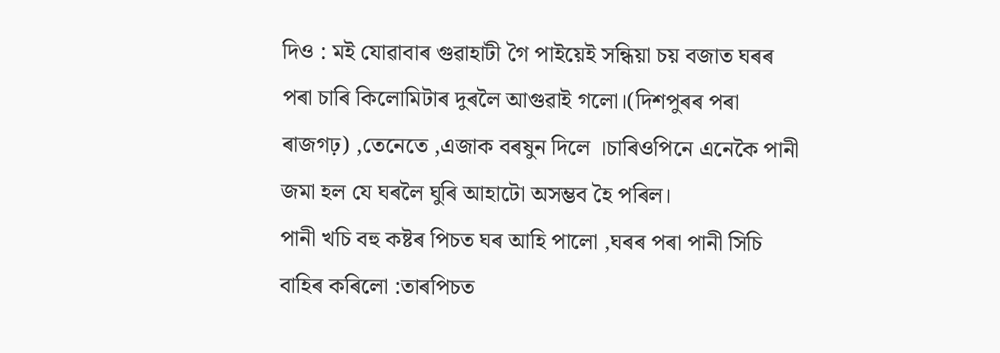দিও : মই যোৱাবাৰ গুৱাহাটী গৈ পাইয়েই সন্ধিয়া চয় বজাত ঘৰৰ পৰা চাৰি কিলোমিটাৰ দুৰলৈ আগুৱাই গলো।(দিশপুৰৰ পৰা ৰাজগঢ়) ,তেনেতে ,এজাক বৰষুন দিলে ।চাৰিওপিনে এনেকৈ পানী জমা হল যে ঘৰলৈ ঘুৰি আহাটো অসম্ভব হৈ পৰিল।
পানী খচি বহু কষ্টৰ পিচত ঘৰ আহি পালো ,ঘৰৰ পৰা পানী সিচি বাহিৰ কৰিলো :তাৰপিচত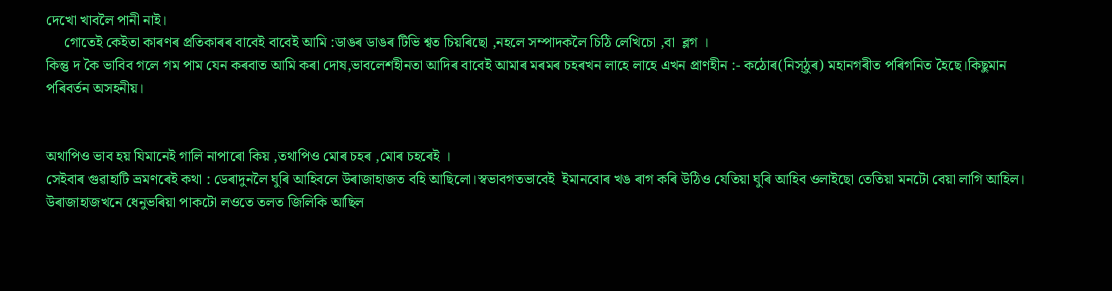দেখো খাবলৈ পানী নাই।
     গোতেই কেইতা কাৰণৰ প্রতিকাৰৰ বাবেই বাবেই আমি :ডাঙৰ ডাঙৰ টিভি শ্বত চিয়ৰিছো ,নহলে সম্পাদকলৈ চিঠি লেখিচো ,বা  ব্লগ ।
কিন্তু দ কৈ ভাবিব গলে গম পাম যেন কৰবাত আমি কৰা দোষ,ভাবলেশহীনতা আদিৰ বাবেই আমাৰ মৰমৰ চহৰখন লাহে লাহে এখন প্রাণহীন :- কঠোৰ(নিস্ঠুৰ) মহানগৰীত পৰিগনিত হৈছে।কিছুমান পৰিবর্তন অসহনীয়।


অথাপিও ভাব হয় যিমানেই গালি নাপাৰো কিয় ,তথাপিও মোৰ চহৰ ,মোৰ চহৰেই ।
সেইবাৰ গুৱাহাটি ভ্রমণৰেই কথা : ডেৰাদুনলৈ ঘুৰি আহিবলে উৰাজাহাজত বহি আছিলো।স্বভাবগতভাবেই  ইমানবোৰ খঙ ৰাগ কৰি উঠিও যেতিয়া ঘুৰি আহিব ওলাইছো তেতিয়া মনটো বেয়া লাগি আহিল। উৰাজাহাজখনে ধেনুভৰিয়া পাকটো লওতে তলত জিলিকি আছিল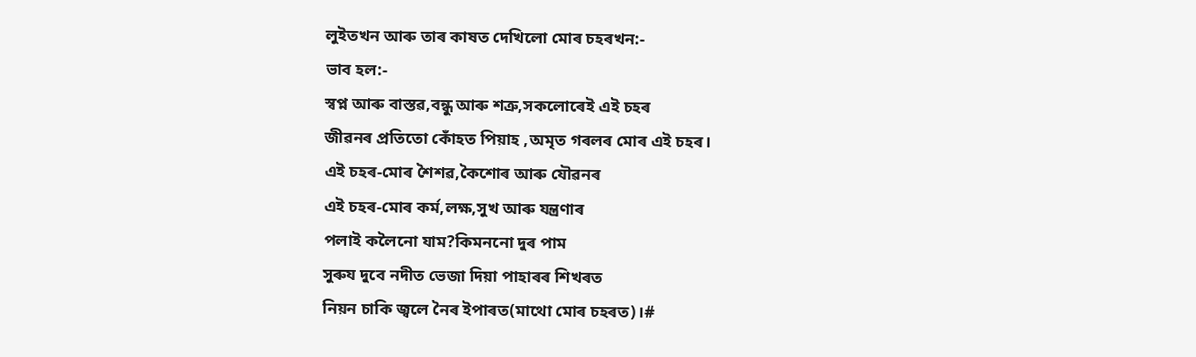লুইতখন আৰু তাৰ কাষত দেখিলো মোৰ চহৰখন:-
ভাব হল:-
স্বপ্ন আৰু বাস্তৱ,বন্ধু আৰু শত্রু,সকলোৰেই এই চহৰ
জীৱনৰ প্রতিতো কোঁহত পিয়াহ ,অমৃত গৰলৰ মোৰ এই চহৰ।
এই চহৰ-মোৰ শৈশৱ,কৈশোৰ আৰু যৌৱনৰ
এই চহৰ-মোৰ কর্ম,লক্ষ,সুখ আৰু যন্ত্রণাৰ
পলাই কলৈনো যাম?কিমননো দুৰ পাম
সুৰুয দুবে নদীত ভেজা দিয়া পাহাৰৰ শিখৰত
নিয়ন চাকি জ্বলে নৈৰ ইপাৰত(মাথো মোৰ চহৰত)।#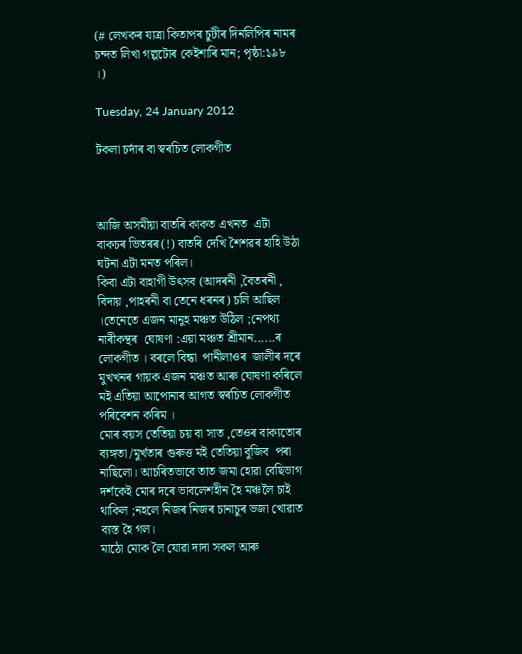(# লেখকৰ যাত্রা কিতাপৰ চুটীৰ দিনলিপিৰ নামৰ চন্দত লিখা গল্পটোৰ কেইশাৰি মান; পৃষ্ঠা:১৯৮ ।)

Tuesday, 24 January 2012

টকলা চর্দাৰ বা স্বৰচিত লোকগীত



আজি অসমীয়া বাতৰি কাকত এখনত  এটা বাকচৰ ভিতৰৰ(!) বাতৰি দেখি শৈশৱৰ হাহি উঠা ঘটনা এটা মনত পৰিল।
কিবা এটা বাহাগী উৎসব (আদৰনী ,বৈতৰনী , বিদায় ,পাহৰনী বা তেনে ধৰনৰ) চলি আছিল ।তেনেতে এজন মানুহ মঞ্চত উঠিল ;নেপথ্য নাৰীকন্থৰ  ঘোষণা :এয়া মঞ্চত শ্রীমান......ৰ লোকগীত । বৰলে বিন্ধা  পানীলাওৰ  জালীৰ দৰে মুখখনৰ গায়ক এজন মঞ্চত আৰু ঘোষণা কৰিলে মই এতিয়া আপোনাৰ আগত স্বৰচিত লোকগীত পৰিবেশন কৰিম ।
মোৰ বয়স তেতিয়া চয় বা সাত ,তেওৰ বাক্যতোৰ ব্যঙ্গতা /মুর্খতাৰ গুৰুত্ত মই তেতিয়া বুজিব  পৰা নাছিলো। আচৰিতভাবে তাত জমা হোৱা বেছিভাগ দর্শকেই মোৰ দৰে ভাবলেশহীন হৈ মঞ্চলৈ চাই থাকিল ;নহলে নিজৰ নিজৰ চানাচুৰ ভজা খোৱাত  ব্যস্ত হৈ গল।
মাঠো মোক লৈ যোৱা দাদা সকল আৰু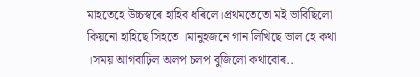মাহতেহে উচ্চস্বৰে হাহিব ধৰিলে।প্রথমতেতো মই ভাবিছিলো কিয়নো হাহিছে সিহতে ।মানুহজনে গান লিখিছে ভাল হে কথা ।সময় আগবাঢ়িল অলপ চলপ বুজিলো কথাবোৰ..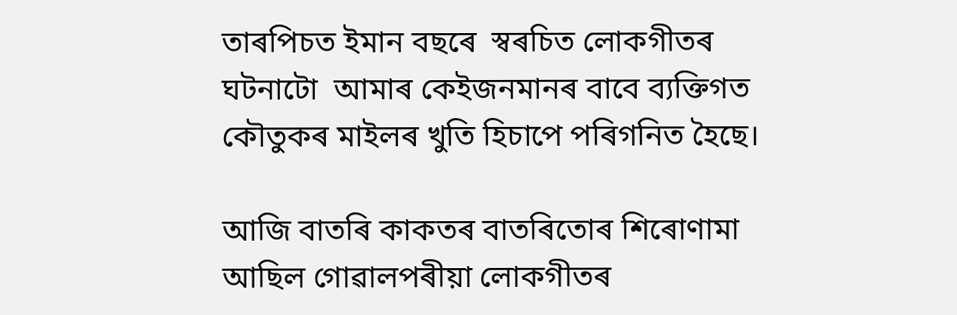তাৰপিচত ইমান বছৰে  স্বৰচিত লোকগীতৰ ঘটনাটো  আমাৰ কেইজনমানৰ বাবে ব্যক্তিগত কৌতুকৰ মাইলৰ খুতি হিচাপে পৰিগনিত হৈছে।

আজি বাতৰি কাকতৰ বাতৰিতোৰ শিৰোণামা আছিল গোৱালপৰীয়া লোকগীতৰ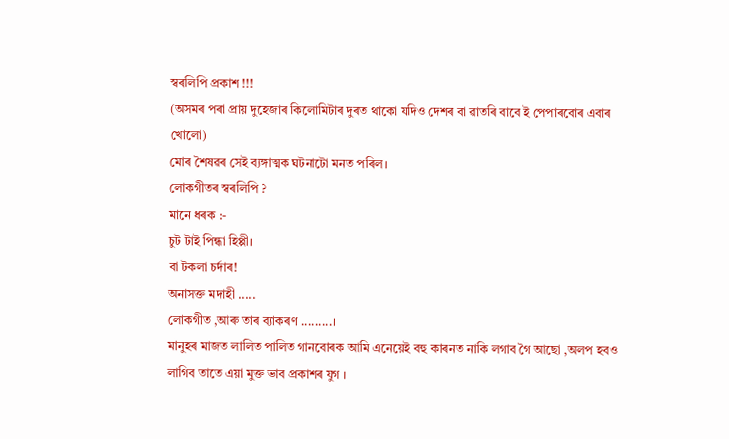স্বৰলিপি প্রকাশ !!!
(অসমৰ পৰা প্রায় দুহেজাৰ কিলোমিটাৰ দুৰত থাকো যদিও দেশৰ বা ৱাতৰি বাবে ই পেপাৰবোৰ এবাৰ খোলো)
মোৰ শৈষৱৰ সেই ব্যঙ্গাত্মক ঘটনাটো মনত পৰিল।
লোকগীতৰ স্বৰলিপি ?
মানে ধৰক :-
চুট টাই পিন্ধা হিপ্পী।
বা টকলা চর্দাৰ!
অনাসক্ত মদাহী .....
লোকগীত ,আৰু তাৰ ব্যাকৰণ .........।
মানুহৰ মাজত লালিত পালিত গানবোৰক আমি এনেয়েই বহু কাৰনত নাকি লগাব গৈ আছো ,অলপ হবও লাগিব তাতে এয়া মুক্ত ভাব প্রকাশৰ যুগ ।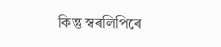কিন্তু স্বৰলিপিৰে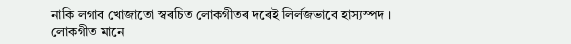নাকি লগাব খোজাতো স্বৰচিত লোকগীতৰ দৰেই লির্লজভাবে হাস্যস্পদ ।
লোকগীত মানে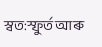স্বত:স্ফুর্ত আৰু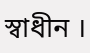স্বাধীন ।